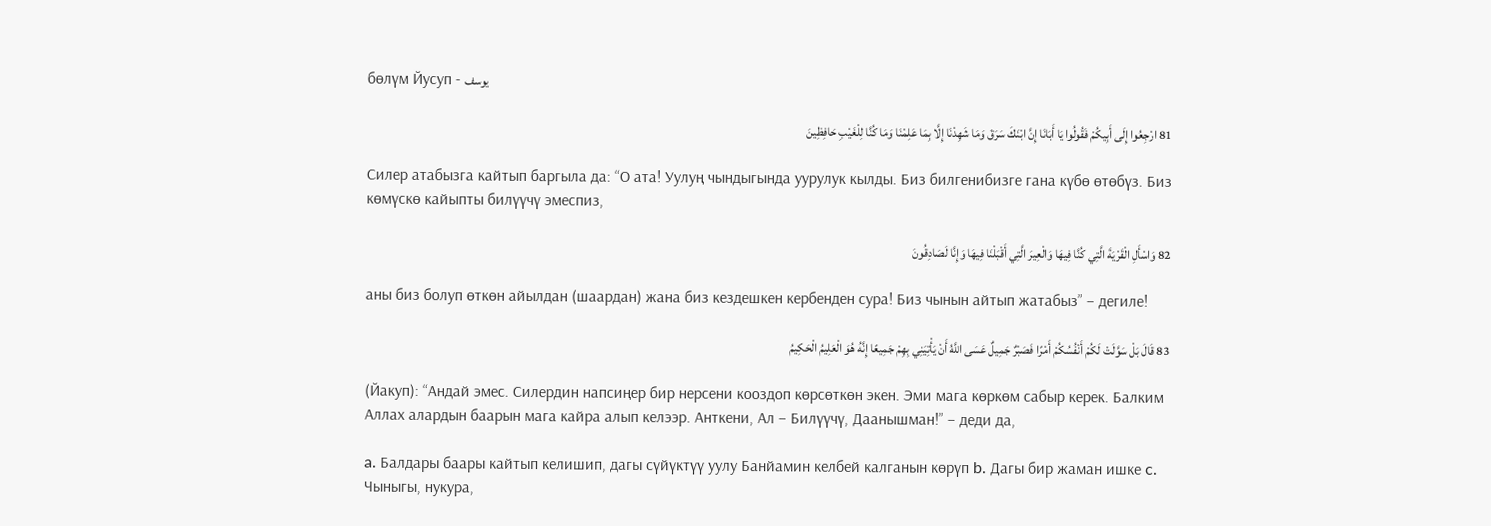бөлүм Йусуп - يوسف

81 ارْجِعُوا إِلَى أَبِيكُمْ فَقُولُوا يَا أَبَانَا إِنَّ ابْنَكَ سَرَقَ وَمَا شَهِدْنَا إِلَّا بِمَا عَلِمْنَا وَمَا كُنَّا لِلْغَيْبِ حَافِظِينَ

Силер атабызга кайтып баргыла да: “О ата! Уулуң чындыгында уурулук кылды. Биз билгенибизге гана күбө өтөбүз. Биз көмүскө кайыпты билүүчү эмеспиз,

82 وَاسْأَلِ الْقَرْيَةَ الَّتِي كُنَّا فِيهَا وَالْعِيرَ الَّتِي أَقْبَلْنَا فِيهَا وَإِنَّا لَصَادِقُونَ

аны биз болуп өткөн айылдан (шаардан) жана биз кездешкен кербенден сура! Биз чынын айтып жатабыз” – дегиле!

83 قَالَ بَلْ سَوَّلَتْ لَكُمْ أَنْفُسُكُمْ أَمْرًا فَصَبْرٌ جَمِيلٌ عَسَى اللَّهُ أَنْ يَأْتِيَنِي بِهِمْ جَمِيعًا إِنَّهُ هُوَ الْعَلِيمُ الْحَكِيمُ

(Йакуп): “Андай эмес. Силердин напсиңер бир нерсени кооздоп көрсөткөн экен. Эми мага көркөм сабыр керек. Балким Аллах алардын баарын мага кайра алып келээр. Анткени, Ал – Билүүчү, Даанышман!” – деди да,

a. Балдары баары кайтып келишип, дагы сүйүктүү уулу Банйамин келбей калганын көрүп b. Дагы бир жаман ишке c. Чыныгы, нукура,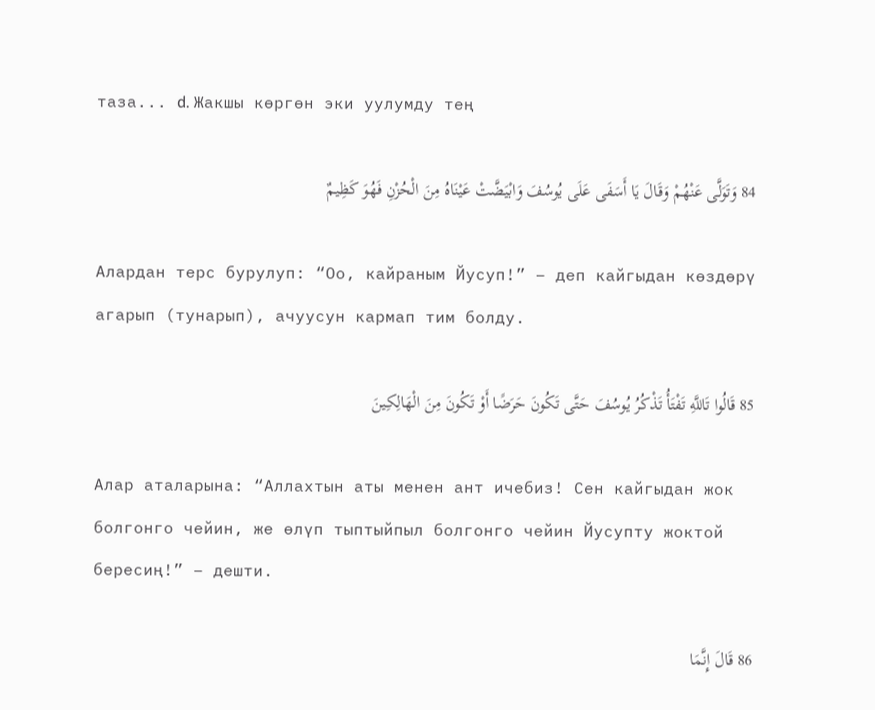таза... d. Жакшы көргөн эки уулумду тең

84 وَتَوَلَّى عَنْهُمْ وَقَالَ يَا أَسَفَى عَلَى يُوسُفَ وَابْيَضَّتْ عَيْنَاهُ مِنَ الْحُزْنِ فَهُوَ كَظِيمٌ

Алардан терс бурулуп: “Оо, кайраным Йусуп!” – деп кайгыдан көздөрү агарып (тунарып), ачуусун кармап тим болду.

85 قَالُوا تَاللَّهِ تَفْتَأُ تَذْكُرُ يُوسُفَ حَتَّى تَكُونَ حَرَضًا أَوْ تَكُونَ مِنَ الْهَالِكِينَ

Алар аталарына: “Аллахтын аты менен ант ичебиз! Сен кайгыдан жок болгонго чейин, же өлүп тыптыйпыл болгонго чейин Йусупту жоктой бересиң!” – дешти.

86 قَالَ إِنَّمَا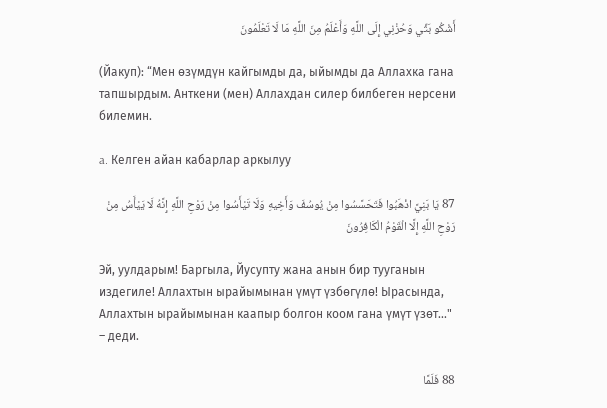أَشْكُو بَثِّي وَحُزْنِي إِلَى اللَّهِ وَأَعْلَمُ مِنَ اللَّهِ مَا لَا تَعْلَمُونَ

(Йакуп): “Мен өзүмдүн кайгымды да, ыйымды да Аллахка гана тапшырдым. Анткени (мен) Аллахдан силер билбеген нерсени билемин.

a. Келген айан кабарлар аркылуу

87 يَا بَنِيَّ اذْهَبُوا فَتَحَسَّسُوا مِنْ يُوسُفَ وَأَخِيهِ وَلَا تَيْأَسُوا مِنْ رَوْحِ اللَّهِ إِنَّهُ لَا يَيْأَسُ مِنْ رَوْحِ اللَّهِ إِلَّا الْقَوْمُ الْكَافِرُونَ

Эй, уулдарым! Баргыла, Йусупту жана анын бир тууганын издегиле! Аллахтын ырайымынан үмүт үзбөгүлө! Ырасында, Аллахтын ырайымынан каапыр болгон коом гана үмүт үзөт..." – деди.

88 فَلَمَّا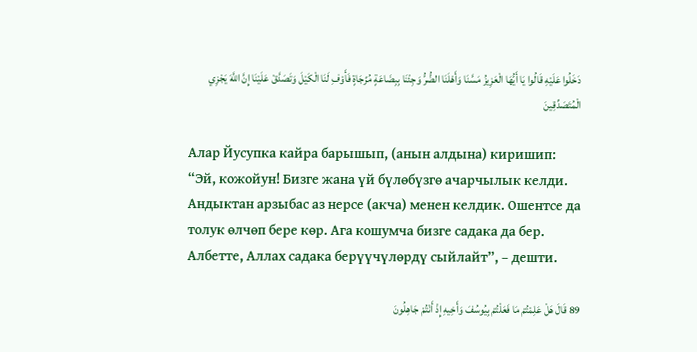دَخَلُوا عَلَيْهِ قَالُوا يَا أَيُّهَا الْعَزِيزُ مَسَّنَا وَأَهْلَنَا الضُّرُّ وَجِئْنَا بِبِضَاعَةٍ مُزْجَاةٍ فَأَوْفِ لَنَا الْكَيْلَ وَتَصَدَّقْ عَلَيْنَا إِنَّ اللَّهَ يَجْزِي الْمُتَصَدِّقِينَ

Алар Йусупка кайра барышып, (анын алдына) киришип: “Эй, кожойун! Бизге жана үй бүлөбүзгө ачарчылык келди. Андыктан арзыбас аз нерсе (акча) менен келдик. Ошентсе да толук өлчөп бере көр. Ага кошумча бизге садака да бер. Албетте, Аллах садака берүүчүлөрдү сыйлайт”, – дешти.

89 قَالَ هَلْ عَلِمْتُمْ مَا فَعَلْتُمْ بِيُوسُفَ وَأَخِيهِ إِذْ أَنْتُمْ جَاهِلُونَ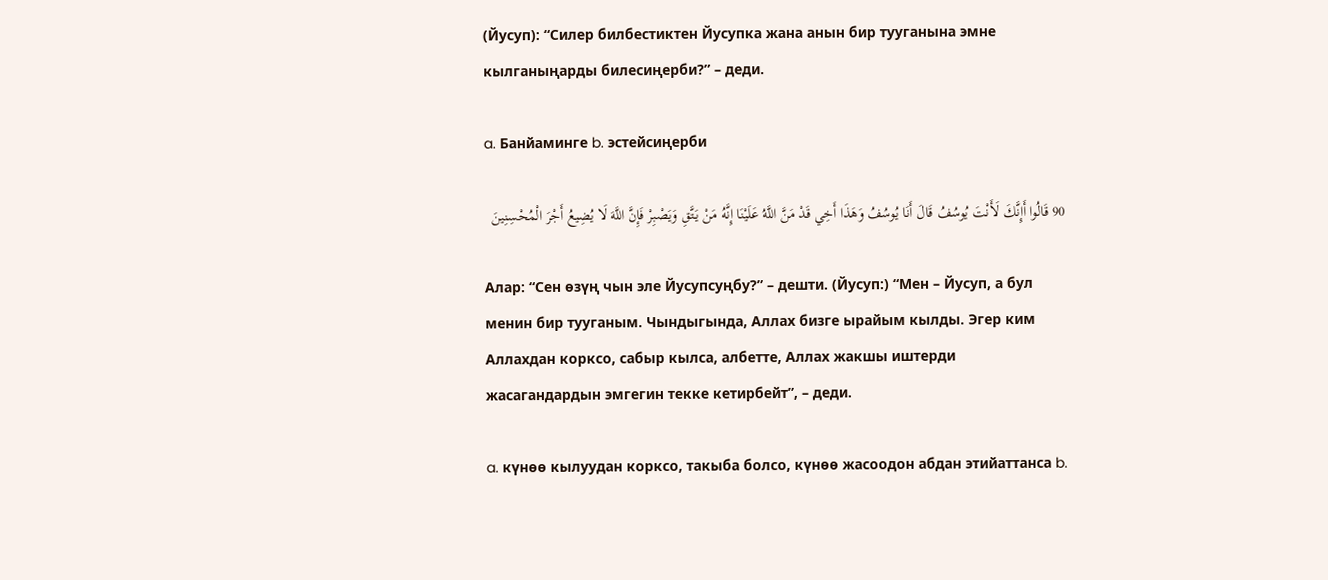(Йусуп): “Силер билбестиктен Йусупка жана анын бир тууганына эмне кылганыңарды билесиңерби?” – деди.

a. Банйаминге b. эстейсиңерби

90 قَالُوا أَإِنَّكَ لَأَنْتَ يُوسُفُ قَالَ أَنَا يُوسُفُ وَهَذَا أَخِي قَدْ مَنَّ اللَّهُ عَلَيْنَا إِنَّهُ مَنْ يَتَّقِ وَيَصْبِرْ فَإِنَّ اللَّهَ لَا يُضِيعُ أَجْرَ الْمُحْسِنِينَ

Алар: “Сен өзүң чын эле Йусупсуңбу?” – дешти. (Йусуп:) “Мен – Йусуп, а бул менин бир тууганым. Чындыгында, Аллах бизге ырайым кылды. Эгер ким Аллахдан корксо, сабыр кылса, албетте, Аллах жакшы иштерди жасагандардын эмгегин текке кетирбейт”, – деди.

a. күнөө кылуудан корксо, такыба болсо, күнөө жасоодон абдан этийаттанса b.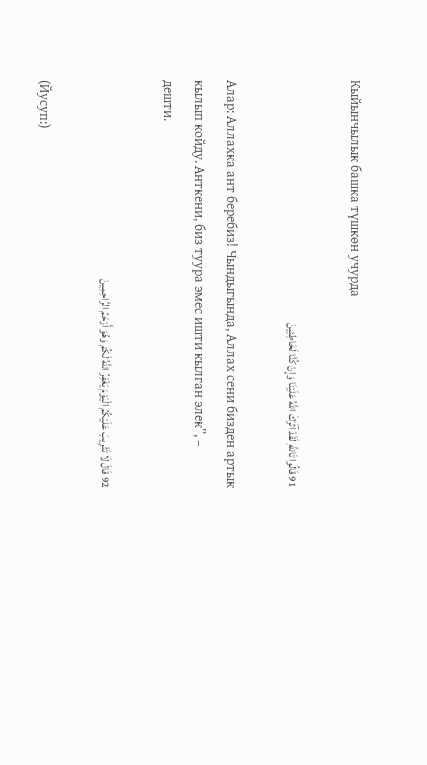Кыйынчылык башка түшкөн учурда

91 قَالُوا تَاللَّهِ لَقَدْ آثَرَكَ اللَّهُ عَلَيْنَا وَإِنْ كُنَّا لَخَاطِئِينَ

Алар: Аллахка ант беребиз! Чындыгында, Аллах сени бизден артык кылып койду. Анткени, биз туура эмес ишти кылган элек”, – дешти.

92 قَالَ لَا تَثْرِيبَ عَلَيْكُمُ الْيَوْمَ يَغْفِرُ اللَّهُ لَكُمْ وَهُوَ أَرْحَمُ الرَّاحِمِينَ

(Йусуп:)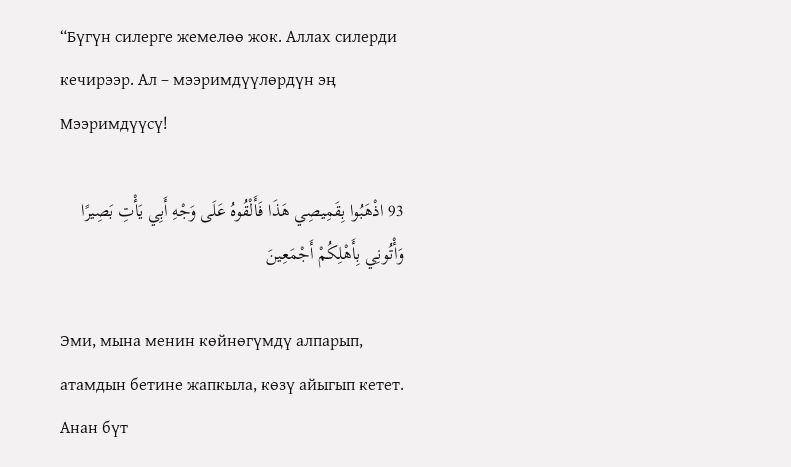“Бүгүн силерге жемелөө жок. Аллах силерди кечирээр. Ал – мээримдүүлөрдүн эң Мээримдүүсү!

93 اذْهَبُوا بِقَمِيصِي هَذَا فَأَلْقُوهُ عَلَى وَجْهِ أَبِي يَأْتِ بَصِيرًا وَأْتُونِي بِأَهْلِكُمْ أَجْمَعِينَ

Эми, мына менин көйнөгүмдү алпарып, атамдын бетине жапкыла, көзү айыгып кетет. Анан бүт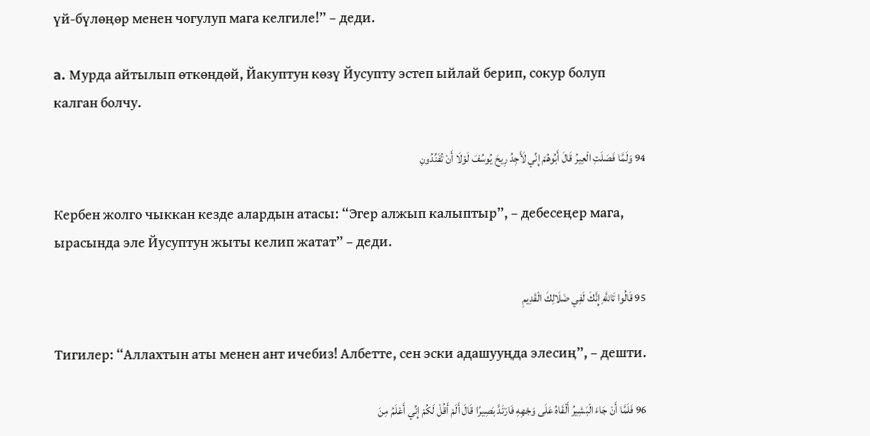үй-бүлөңөр менен чогулуп мага келгиле!” – деди.

a. Мурда айтылып өткөндөй, Йакуптун көзү Йусупту эстеп ыйлай берип, сокур болуп калган болчу.

94 وَلَمَّا فَصَلَتِ الْعِيرُ قَالَ أَبُوهُمْ إِنِّي لَأَجِدُ رِيحَ يُوسُفَ لَوْلَا أَنْ تُفَنِّدُونِ

Кербен жолго чыккан кезде алардын атасы: “Эгер алжып калыптыр”, – дебесеңер мага, ырасында эле Йусуптун жыты келип жатат” – деди.

95 قَالُوا تَاللَّهِ إِنَّكَ لَفِي ضَلَالِكَ الْقَدِيمِ

Тигилер: “Аллахтын аты менен ант ичебиз! Албетте, сен эски адашууңда элесиң”, – дешти.

96 فَلَمَّا أَنْ جَاءَ الْبَشِيرُ أَلْقَاهُ عَلَى وَجْهِهِ فَارْتَدَّ بَصِيرًا قَالَ أَلَمْ أَقُلْ لَكُمْ إِنِّي أَعْلَمُ مِنَ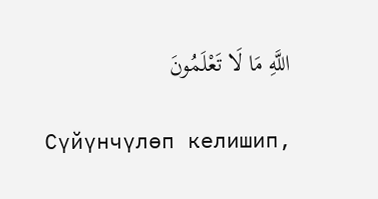اللَّهِ مَا لَا تَعْلَمُونَ

Сүйүнчүлөп келишип,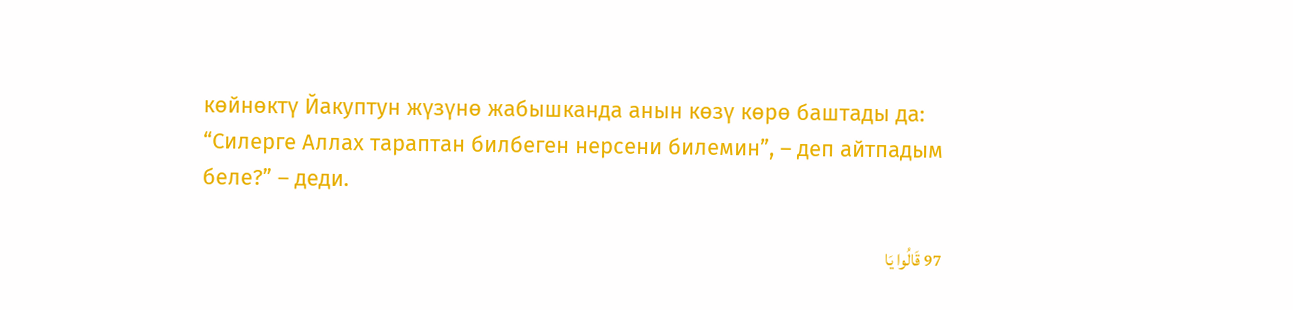көйнөктү Йакуптун жүзүнө жабышканда анын көзү көрө баштады да: “Силерге Аллах тараптан билбеген нерсени билемин”, – деп айтпадым беле?” – деди.

97 قَالُوا يَا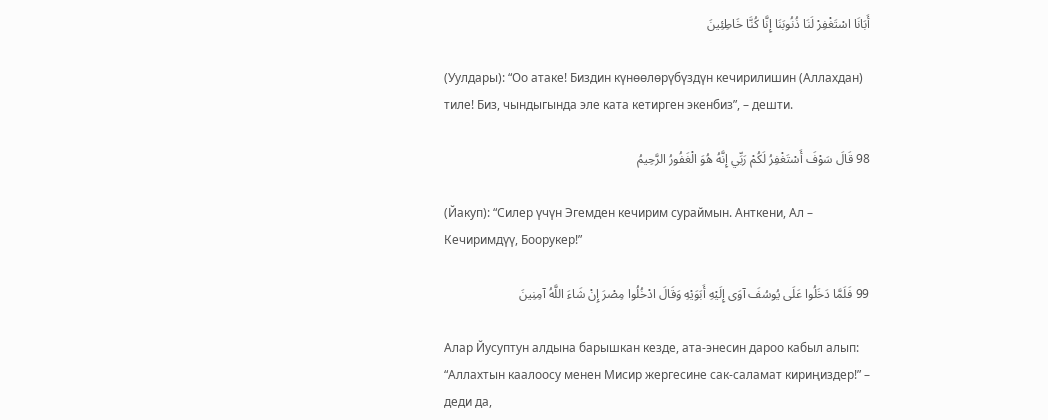أَبَانَا اسْتَغْفِرْ لَنَا ذُنُوبَنَا إِنَّا كُنَّا خَاطِئِينَ

(Уулдары): “Оо атаке! Биздин күнөөлөрүбүздүн кечирилишин (Аллахдан) тиле! Биз, чындыгында эле ката кетирген экенбиз”, – дешти.

98 قَالَ سَوْفَ أَسْتَغْفِرُ لَكُمْ رَبِّي إِنَّهُ هُوَ الْغَفُورُ الرَّحِيمُ

(Йакуп): “Силер үчүн Эгемден кечирим сураймын. Анткени, Ал – Кечиримдүү, Боорукер!”

99 فَلَمَّا دَخَلُوا عَلَى يُوسُفَ آوَى إِلَيْهِ أَبَوَيْهِ وَقَالَ ادْخُلُوا مِصْرَ إِنْ شَاءَ اللَّهُ آمِنِينَ

Алар Йусуптун алдына барышкан кезде, ата-энесин дароо кабыл алып: “Аллахтын каалоосу менен Мисир жергесине сак-саламат кириңиздер!” – деди да,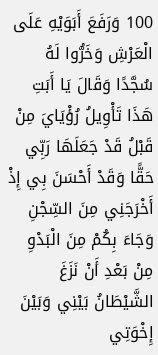100 وَرَفَعَ أَبَوَيْهِ عَلَى الْعَرْشِ وَخَرُّوا لَهُ سُجَّدًا وَقَالَ يَا أَبَتِ هَذَا تَأْوِيلُ رُؤْيَايَ مِنْ قَبْلُ قَدْ جَعَلَهَا رَبِّي حَقًّا وَقَدْ أَحْسَنَ بِي إِذْ أَخْرَجَنِي مِنَ السِّجْنِ وَجَاءَ بِكُمْ مِنَ الْبَدْوِ مِنْ بَعْدِ أَنْ نَزَغَ الشَّيْطَانُ بَيْنِي وَبَيْنَ إِخْوَتِي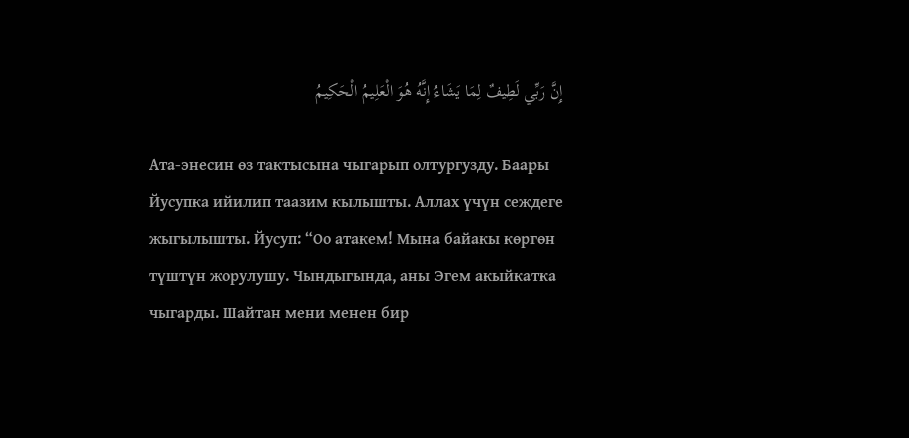إِنَّ رَبِّي لَطِيفٌ لِمَا يَشَاءُ إِنَّهُ هُوَ الْعَلِيمُ الْحَكِيمُ

Ата-энесин өз тактысына чыгарып олтургузду. Баары Йусупка ийилип таазим кылышты. Аллах үчүн сеждеге жыгылышты. Йусуп: “Оо атакем! Мына байакы көргөн түштүн жорулушу. Чындыгында, аны Эгем акыйкатка чыгарды. Шайтан мени менен бир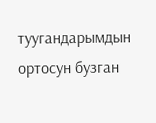туугандарымдын ортосун бузган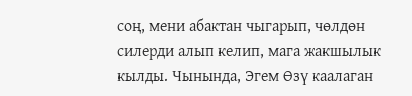соң, мени абактан чыгарып, чөлдөн силерди алып келип, мага жакшылык кылды. Чынында, Эгем Өзү каалаган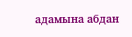адамына абдан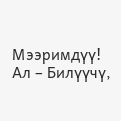Мээримдүү! Ал – Билүүчү,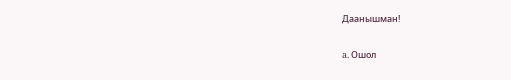Даанышман!

a. Ошол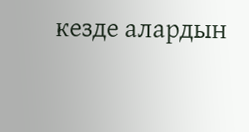кезде алардын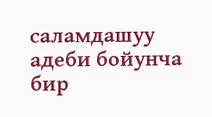саламдашуу адеби бойунча бир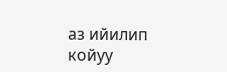аз ийилип койуу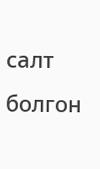салт болгон